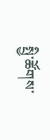སྤྱི་ཚོགས་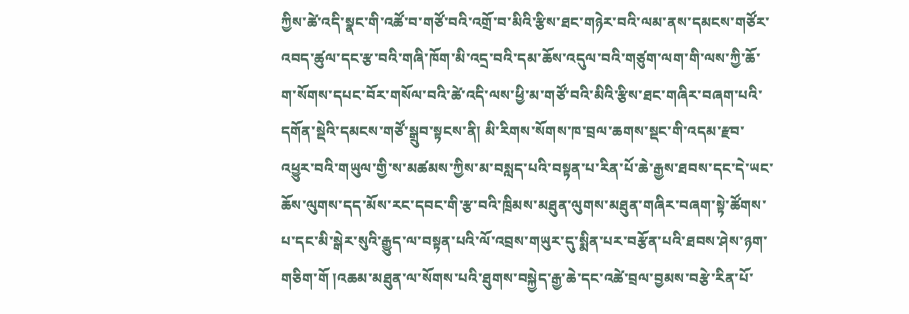ཀྱིས་ཚེ་འདི་སྣང་གི་འཚོ་བ་གཙོ་བའི་འགྲོ་བ་མིའི་རྩིས་ཐང་གཉེར་བའི་ལམ་ནས་དམངས་གཙོར་འབད་ཚུལ་དང་རྩ་བའི་གཞི་ཁོག་མི་འདྲ་བའི་དམ་ཆོས་འདུལ་བའི་གཙུག་ལག་གི་ལས་ཀྱི་ཆོ་ག་སོགས་དཔང་བོར་གསོལ་བའི་ཚེ་འདི་ལས་ཕྱི་མ་གཙོ་བའི་མིའི་རྩིས་ཐང་གཞིར་བཞག་པའི་དགོན་སྡེའི་དམངས་གཙོ་སྒྲུབ་སྟངས་ནི། མི་རིགས་སོགས་ཁ་བྲལ་ཆགས་སྡང་གི་འདམ་རྫབ་འཕྱུར་བའི་གཡུལ་གྱི་ས་མཚམས་ཀྱིས་མ་བསླད་པའི་བསྟན་པ་རིན་པོ་ཆེ་རྒྱས་ཐབས་དང་དེ་ཡང་ཆོས་ལུགས་དད་མོས་རང་དབང་གི་རྩ་བའི་ཁྲིམས་མཐུན་ལུགས་མཐུན་གཞིར་བཞག་སྟེ་ཚོགས་པ་དང་མི་སྒེར་སུའི་རྒྱུད་ལ་བསྟན་པའི་ལོ་འབྲས་གཡུར་དུ་སྨིན་པར་བརྩོན་པའི་ཐབས་ཤེས་ཉག་གཅིག་གོ །འཆམ་མཐུན་ལ་སོགས་པའི་ཐུགས་བསྐྱེད་རྒྱ་ཆེ་དང་འཚེ་བྲལ་བྱམས་བརྩེ་རིན་པོ་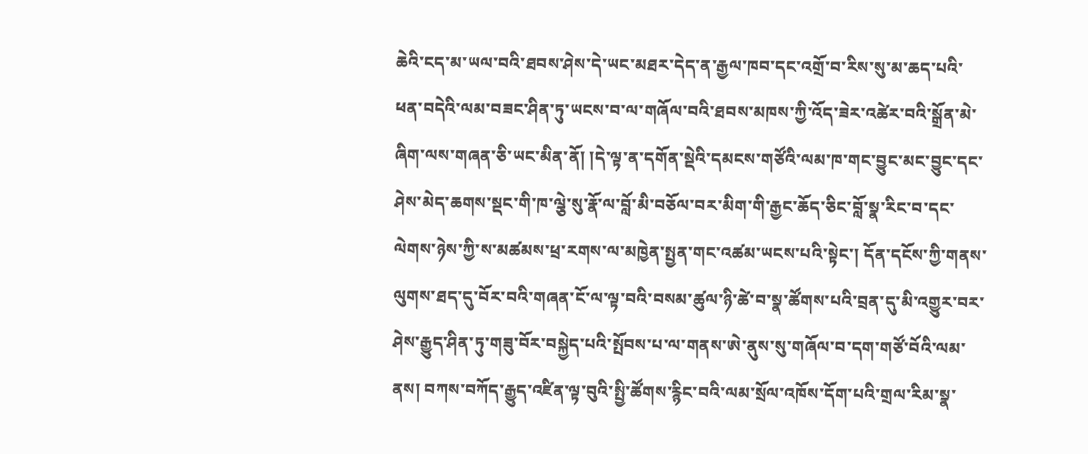ཆེའི་ངད་མ་ཡལ་བའི་ཐབས་ཤེས་དེ་ཡང་མཐར་དེད་ན་རྒྱལ་ཁབ་དང་འགྲོ་བ་རིས་སུ་མ་ཆད་པའི་ཕན་བདེའི་ལམ་བཟང་ཤིན་ཏུ་ཡངས་བ་ལ་གཞོལ་བའི་ཐབས་མཁས་ཀྱི་འོད་ཟེར་འཚེར་བའི་སྒྲོན་མེ་ཞིག་ལས་གཞན་ཅི་ཡང་མིན་ནོ། །དེ་ལྟ་ན་དགོན་སྡེའི་དམངས་གཙོའི་ལམ་ཁ་གང་བྱུང་མང་བྱུང་དང་ཤེས་མེད་ཆགས་སྡང་གི་ཁ་ལྕེ་སུ་རྣོ་ལ་བློ་མི་བཅོལ་བར་མིག་གི་རྒྱང་ཆོད་ཅིང་བློ་སྣ་རིང་བ་དང་ལེགས་ཉེས་ཀྱི་ས་མཚམས་ཕྲ་རགས་ལ་མཁྱེན་སྤྱན་གང་འཚམ་ཡངས་པའི་སྟེང་། དོན་དངོས་ཀྱི་གནས་ལུགས་ཐད་དུ་བོར་བའི་གཞན་ངོ་ལ་ལྟ་བའི་བསམ་ཚུལ་ཉི་ཚེ་བ་སྣ་ཚོགས་པའི་བྲན་དུ་མི་འགྱུར་བར་ཤེས་རྒྱུད་ཤིན་ཏུ་གཟུ་བོར་བསྐྱེད་པའི་སྤོབས་པ་ལ་གནས་ཨེ་ནུས་སུ་གཞོལ་བ་དག་གཙོ་བོའི་ལམ་ནས། བཀས་བཀོད་རྒྱུད་འཛིན་ལྟ་བུའི་སྤྱི་ཚོགས་རྙིང་བའི་ལམ་སྲོལ་འཁོས་དོག་པའི་གྲལ་རིམ་སྣ་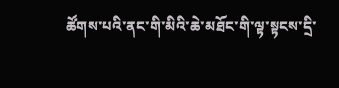ཚོགས་པའི་ནང་གི་མིའི་ཆེ་མཐོང་གི་ལྟ་སྟངས་དྲི་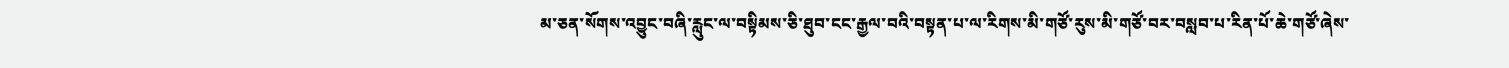མ་ཅན་སོགས་འབྱུང་བཞི་རླུང་ལ་བསྟིམས་ཅི་ཐུབ་ངང་རྒྱལ་བའི་བསྟན་པ་ལ་རིགས་མི་གཙོ་རུས་མི་གཙོ་བར་བསླབ་པ་རིན་པོ་ཆེ་གཙོ་ཞེས་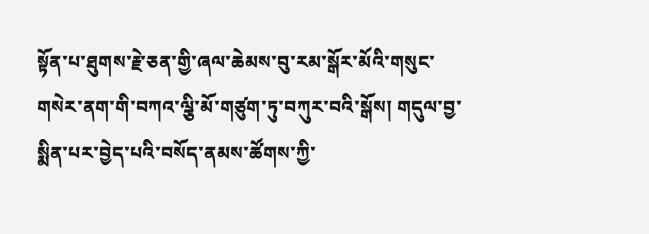སྟོན་པ་ཐུགས་རྗེ་ཅན་གྱི་ཞལ་ཆེམས་བུ་རམ་སྒོར་མོའི་གསུང་གསེར་ནག་གི་བཀའ་ལྕི་མོ་གཙུག་ཏུ་བཀུར་བའི་སྒོས། གདུལ་བྱ་སྨིན་པར་བྱེད་པའི་བསོད་ནམས་ཚོགས་ཀྱི་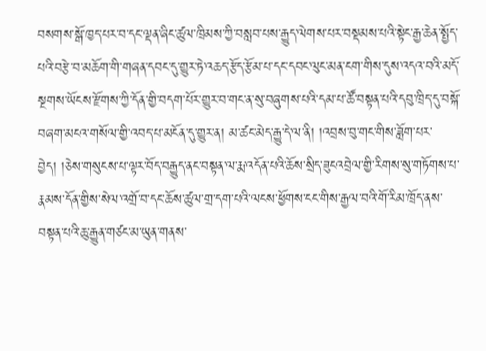བསགས་སྒོ་ཁྱད་པར་བ་དང་ལྡན་ཞིང་ཚུལ་ཁྲིམས་ཀྱི་བསླབ་པས་རྒྱུད་ལེགས་པར་བསྡམས་པའི་སྟེང་རྒྱ་ཆེན་སྤྱོད་པའི་བརྩེ་བ་མཆོག་གི་གཞན་དབང་དུ་གྱུར་ཏེ་འཆད་རྩོད་རྩོམ་པ་དང་དབང་ལུང་མན་ངག་གིས་དུས་འདའ་བའི་མདོ་སྔགས་ཡོངས་རྫོགས་ཀྱི་དོན་གྱི་བདག་པོར་གྱུར་བ་གང་ན་སུ་བཞུགས་པའི་དམ་པ་ཚོ་བསྟན་པའི་དབུ་ཁྲིད་དུ་བསྐོ་བཞག་མངའ་གསོལ་གྱི་འབད་པ་མངོན་དུ་གྱུར་ན། མ་ཚང་མེད་རྒྱུ་དེ་ལ་ནི། །འབྲས་བུ་གང་གིས་ཟློག་པར་བྱེད། །ཅེས་གསུངས་པ་ལྟར་བོད་བརྒྱུད་ནང་བསྟན་ལ་རྨ་འདོན་པའི་ཆོས་སྲིད་ཟུངའབྲེལ་གྱི་རིགས་སུ་གཏོགས་པ་རྣམས་དོན་གྱིས་སེལ་འགྲོ་བ་དང་ཆོས་ཚུལ་གྲ་དག་པའི་ལངས་ཕྱོགས་ངང་གིས་རྒྱལ་བའི་གོ་རིམ་ཁྲོད་ནས་བསྟན་པའི་ཆུ་རྒྱུན་གཙང་མ་ཡུན་གནས་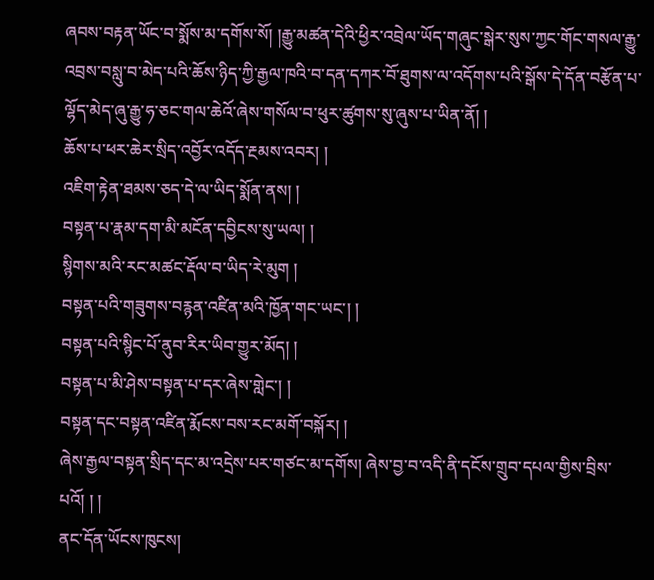ཞབས་བརྟན་ཡོང་བ་སྨོས་མ་དགོས་སོ། །རྒྱུ་མཚན་དེའི་ཕྱིར་འབྲེལ་ཡོད་གཞུང་སྒེར་སུས་ཀྱང་གོང་གསལ་རྒྱུ་འབྲས་བསླུ་བ་མེད་པའི་ཆོས་ཉིད་ཀྱི་རྒྱལ་ཁའི་བ་དན་དཀར་བོ་ཐུགས་ལ་འདོགས་པའི་སྒོས་དེ་དོན་བརྩོན་པ་ལྷོད་མེད་ཞུ་རྒྱུ་ཧ་ཅང་གལ་ཆེའོ་ཞེས་གསོལ་བ་ཕུར་ཚུགས་སུ་ཞུས་པ་ཡིན་ནོ། །
ཆོས་པ་ཕར་ཆེར་སྲིད་འབྱོར་འདོད་རྔམས་འབར། །
འཇིག་རྟེན་ཐམས་ཅད་དེ་ལ་ཡིད་སྨོན་ནས། །
བསྟན་པ་རྣམ་དག་མི་མངོན་དབྱིངས་སུ་ཡལ། །
སྙིགས་མའི་རང་མཚང་རྡོལ་བ་ཡིད་རེ་མུག །
བསྟན་པའི་གཟུགས་བརྙན་འཛིན་མའི་ཁྱོན་གང་ཡང་། །
བསྟན་པའི་སྙིང་པོ་ནུབ་རིར་ཡིབ་གྱུར་མོད། །
བསྟན་པ་མི་ཤེས་བསྟན་པ་དར་ཞེས་གླེང་། །
བསྟན་དང་བསྟན་འཛིན་རྨོངས་བས་རང་མགོ་བསྐོར། །
ཞེས་རྒྱལ་བསྟན་སྲིད་དང་མ་འདྲེས་པར་གཙང་མ་དགོས། ཞེས་བྱ་བ་འདི་ནི་དངོས་གྲུབ་དཔལ་གྱིས་བྲིས་པའོ། ། །
ནང་དོན་ཡོངས་ཁུངས།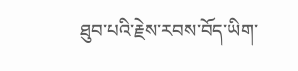ཐུབ་པའི་རྗེས་རབས་བོད་ཡིག་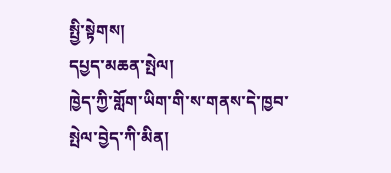སྤྱི་སྟེགས།
དཔྱད་མཆན་སྤེལ།
ཁྱེད་ཀྱི་གློག་ཡིག་གི་ས་གནས་དེ་ཁྱབ་སྤེལ་བྱེད་ཀི་མིན།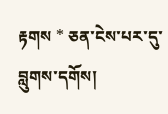རྟགས * ཅན་ངེས་པར་དུ་བླུགས་དགོས།